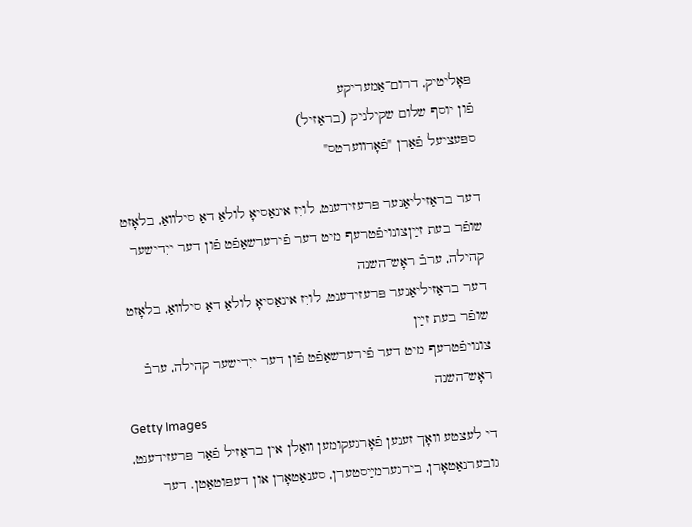פּאָליטיק, דרום־אַמעריקע
פֿון יוסף שלום שקילניק (בראַזיל)
ספּעציעל פֿאַרן "פֿאָרװערטס"

דער בראַזיליאַנער פּרעזידענט, לויִז אינאַסיאָ לולאַ דאַ סילװאַ, בלאָזט שופֿר בעת זײַןצונויפֿטרעף מיט דער פֿירערשאַפֿט פֿון דער ייִדישער קהילה, ערבֿ ראָש־השנה
דער בראַזיליאַנער פּרעזידענט, לויִז אינאַסיאָ לולאַ דאַ סילװאַ, בלאָזט שופֿר בעת זײַן
צונויפֿטרעף מיט דער פֿירערשאַפֿט פֿון דער ייִדישער קהילה, ערבֿ ראָש־השנה
Getty Images
די לעצטע װאָך זענען פֿאָרגעקומען װאַלן אין בראַזיל פֿאַר פּרעזידענט, גובערנאַטאָרן, בירגערמײַסטערן, סענאַטאָרן און דעפּוטאַטן. דער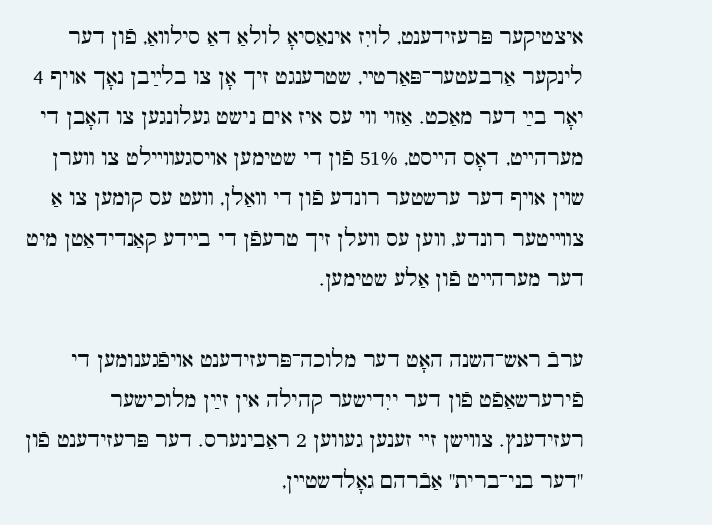איצטיקער פּרעזידענט, לויִז אינאַסיאָ לולאַ דאַ סילװאַ, פֿון דער לינקער אַרבעטער־פּאַרטײ, שטרענגט זיך אָן צו בלײַבן נאָך אויף 4 יאָר בײַ דער מאַכט. אַזױ װי עס איז אים נישט געלונגען צו האָבן די מערהײט, דאָס הײסט, 51% פֿון די שטימען אױסגעװײלט צו װערן שױן אױף דער ערשטער רונדע פֿון די װאַלן, װעט עס קומען צו אַ צװײטער רונדע, װען עס װעלן זיך טרעפֿן די בײדע קאַנדידאַטן מיט דער מערהײט פֿון אַלע שטימען.

ערבֿ ראש־השנה האָט דער מלוכה־פּרעזידענט אױפֿגענומען די פֿירערשאַפֿט פֿון דער ייִדישער קהילה אין זײַן מלוכישער רעזידענץ. צװישן זײ זענען געווען 2 ראַבינערס. דער פּרעזידענט פֿון "דער בני־ברית" אַבֿרהם גאָלדשטײן,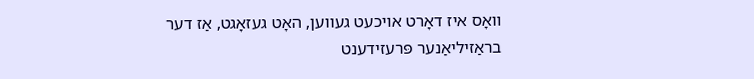װאָס איז דאָרט אױכעט געווען, האָט געזאָגט, אַז דער בראַזיליאַנער פּרעזידענט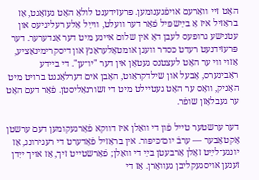האָט זײ וואַרעם אױפֿגענומען. פּרעזידענט לולאַ האָט געזאָגט, אַז בראַזיל איז אַ בײַשפּיל פֿאַר דער װעלט, װײַל אַלע רעליגיעס און עטנישע גרופּעס לעבן דאָ אין שלום אײנע מיט דער אַנדערער. דער פּרעזידנעט רעדט כּסדר װעגן אומטאָלעראַנץ און דיסקרימינאַציע, אַזױ װי ער האָט לעצטנס געטאָן אין דער "יו־ען". די בײדע ראַבינערס, אָבעל און שילדקראַוט, האָבן אים דערלאַנגט ברױט מיט האָניק, װאָס ער האָט געטײלט מיט די זשורנאַליסטן. פֿאַר דעם האָט ער געבלאָזן שופֿר.

דער ערשטער טײל פֿון די װאַלן איז דווקא פֿאָרגעקומען דעם ערשטן אָקטאָבער — ערבֿ יום־כּיפּור. אין בראַזיל פֿאָדערט די רעגירונג, אַז יונגע־לײַט זאָלן אַרבעטן בײַ די װאַלן; פֿאַרשטײט זיך, אַז אױך ייִדן זענען אױסגעקליבן געװאָרן. אַז די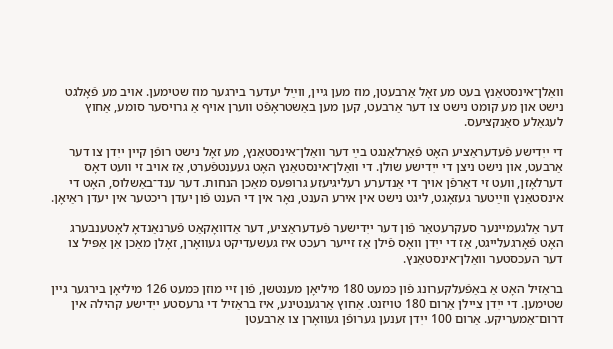װאַלן־אינסטאַנץ בעט מע זאָל אַרבעטן, מוז מען גײן, ווײַל יעדער בירגער מוז שטימען. אױב מע פֿאָלגט נישט און מע קומט נישט צו דער אַרבעט, קען מען באַשטראָפֿט װערן אויף אַ גרויסער סומע, אַחוץ לעגאַלע סאַנקציעס.

די ייִדישע פֿעדעראַציע האָט פֿאַרלאַנגט בײַ דער װאַלן־אינסטאַנץ, מע זאָל נישט רופֿן קײן ייִדן צו דער אַרבעט, און נישט ניצן די ייִדישע שולן. די װאַלן־אינסטאַנץ האָט געענטפֿערט, אַז אױב זי װעט דאָס דערלאָזן, װעט זי דאַרפֿן אויך די אַנדערע רעליגיעזע גרופּעס מאַכן הנחות. דער ענד־באַשלוס, האָט די אינסטאַנץ ווײַטער געזאָגט, ליגט נישט אין אירע הענט, נאָר אין די הענט פֿון יעדן ריכטער אין יעדן ראַיאָן.

דער אַלגעמײנער סעקרעטאַר פֿון דער ייִדישער פֿעדעראַציע, דער אַדװאָקאַט פֿערנאַנדאָ לאָטענבערג האָט פֿאָרגעלייגט, אַז די ייִדן װאָס פֿילן אַז זײער רעכט איז געשעדיקט געװאָרן, זאָלן מאַכן אַן אַפּיל צו דער העכסטער וואַלן־אינסטאַנץ.

בראַזיל האָט אַ באַפֿעלקערונג פֿון כּמעט 180 מיליאָן מענטשן, פֿון זײ מוזן כּמעט 126 מיליאָן בירגער גײן שטימען. די ייִדן ציילן אַרום 180 טױזנט. אַחוץ אַרגענטינע, איז בראַזיל די גרעסטע ייִדישע קהילה אין דרום־אַמעריקע. אַרום 100 ייִדן זענען גערופֿן געװאָרן צו אַרבעטן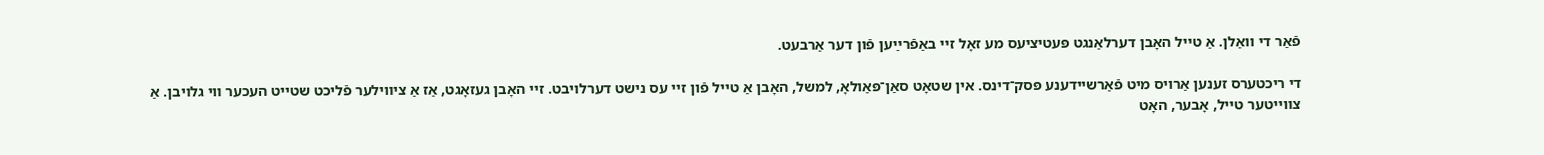פֿאַר די וואַלן. אַ טײל האָבן דערלאַנגט פּעטיציעס מע זאָל זײ באַפֿרײַען פֿון דער אַרבעט.

די ריכטערס זענען אַרויס מיט פֿאַרשיידענע פּסק־דינס. אין שטאָט סאַן־פּאַולאָ, למשל, האָבן אַ טײל פֿון זײ עס נישט דערלױבט. זײ האָבן געזאָגט, אַז אַ ציװילער פֿליכט שטײט העכער װי גלױבן. אַ צװײטער טײל, אָבער, האָט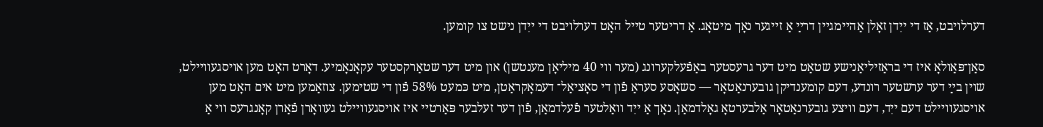דערלױבט, אַז די ייִדן זאָלן אַהײמגײן דרײַ אַ זײגער נאָך מיטאָג. אַ דריטער טײל האָט דערלויבט די ייִדן נישט צו קומען.

סאַן־פּאַולאָ איז די בראַזיליאַנישע שטאַט מיט דער גרעסטער באַפֿעלקערונג (מער װי 40 מיליאָן מענטשן) און מיט דער שטאַרקסטער עקאָנאָמיע. דאָרט האָט מען אױסגעװײלט, שױן בײַ דער ערשטער רונדע, דעם קומענדיקן גובערנאַטאָר — סשאָסע סעראַ פֿון די סאָציאַל־ דעמאָקראַטן, מיט כּמעט 58% פֿון די שטימען. צוזאַמען מיט אים האָט מען אויסגעוויילט דעם ייִד, דעם װיצע גובערנאַטאָר אַלבערטאָ גאָלדמאַן. נאָך אַ ייִד װאַלטער פֿעלדמאַן, פֿון דער זעלבער פּאַרטײ איז אױסגעװײלט געװאָרן פֿאַרן קאָנגרעס ווי אַ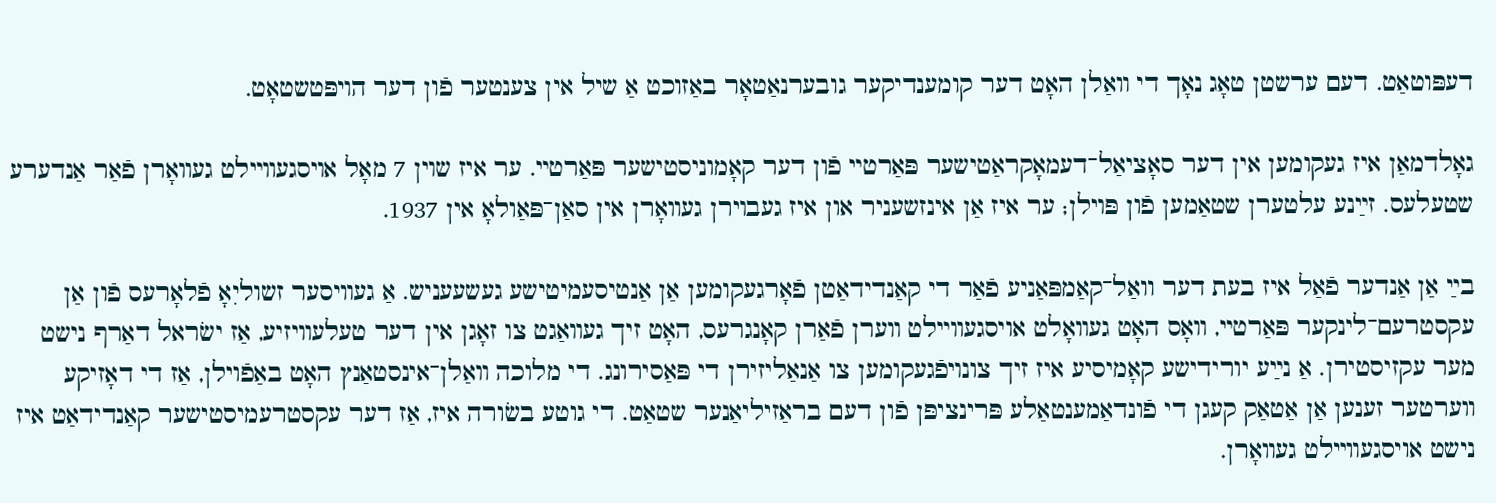דעפּוטאַט. דעם ערשטן טאָג נאָך די װאַלן האָט דער קומענדיקער גובערנאַטאָר באַזוכט אַ שיל אין צענטער פֿון דער הױפּטשטאָט.

גאָלדמאַן איז געקומען אין דער סאָציאַל־דעמאָקראַטישער פּאַרטײ פֿון דער קאָמוניסטישער פּאַרטײ. ער איז שױן 7 מאָל אױסגעװײלט געװאָרן פֿאַר אַנדערע שטעלעס. זײַנע עלטערן שטאַמען פֿון פּױלן; ער איז אַן אינזשעניר און איז געבױרן געװאָרן אין סאַן־פּאַולאָ אין 1937.

בײַ אַן אַנדער פֿאַל איז בעת דער וואַל־קאַמפּאַניע פֿאַר די קאַנדידאַטן פֿאָרגעקומען אַן אַנטיסעמיטישע געשעעניש. אַ געװיסער זשוליִאָ פֿלאָרעס פֿון אַן עקסטרעם־לינקער פּאַרטײ, װאָס האָט געװאָלט אויסגעװײלט װערן פֿאַרן קאָנגרעס, האָט זיך געװאַגט צו זאָגן אין דער טעלעװיזיע, אַז ישׂראל דאַרף נישט מער עקזיסטירן. אַ נײַע יורידישע קאָמיסיע איז זיך צונױפֿגעקומען צו אַנאַליזירן די פּאַסירונג. די מלוכה װאַלן־אינסטאַנץ האָט באַפֿוילן, אַז די דאָזיקע װערטער זענען אַן אַטאַק קעגן די פֿונדאַמענטאַלע פּרינציפּן פֿון דעם בראַזיליאַנער שטאַט. די גוטע בשׂורה איז, אַז דער עקסטרעמיסטישער קאַנדידאַט איז נישט אויסגעװײלט געװאָרן.